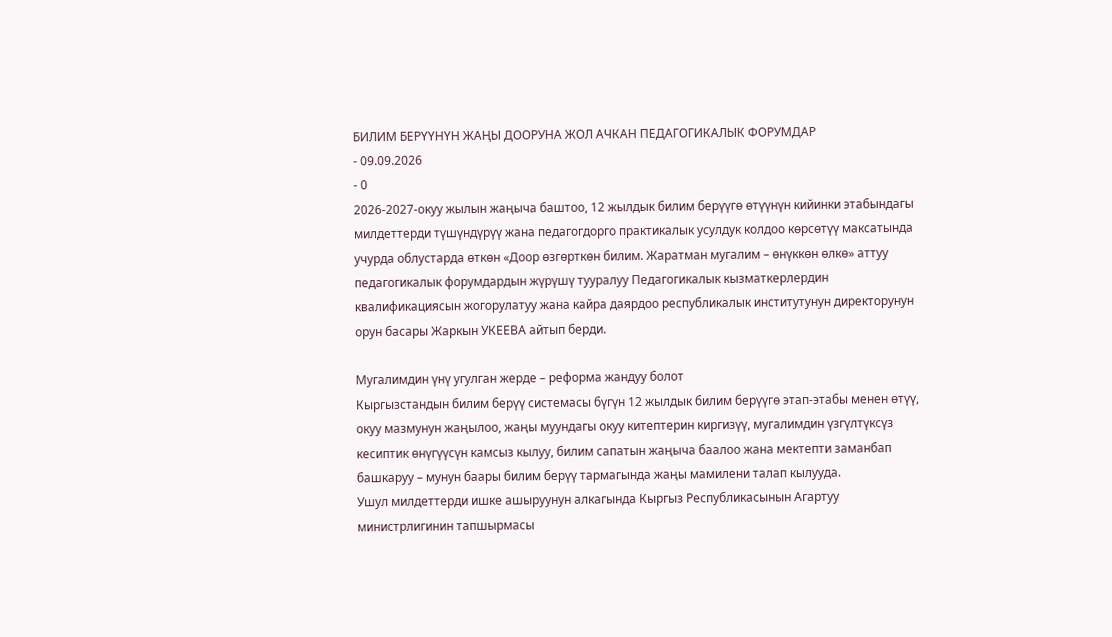БИЛИМ БЕРҮҮНҮН ЖАҢЫ ДООРУНА ЖОЛ АЧКАН ПЕДАГОГИКАЛЫК ФОРУМДАР
- 09.09.2026
- 0
2026-2027-окуу жылын жаңыча баштоо, 12 жылдык билим берүүгө өтүүнүн кийинки этабындагы милдеттерди түшүндүрүү жана педагогдорго практикалык усулдук колдоо көрсөтүү максатында учурда облустарда өткөн «Доор өзгөрткөн билим. Жаратман мугалим – өнүккөн өлкө» аттуу педагогикалык форумдардын жүрүшү тууралуу Педагогикалык кызматкерлердин квалификациясын жогорулатуу жана кайра даярдоо республикалык институтунун директорунун орун басары Жаркын УКЕЕВА айтып берди.

Мугалимдин үнү угулган жерде – реформа жандуу болот
Кыргызстандын билим берүү системасы бүгүн 12 жылдык билим берүүгө этап-этабы менен өтүү, окуу мазмунун жаңылоо, жаңы муундагы окуу китептерин киргизүү, мугалимдин үзгүлтүксүз кесиптик өнүгүүсүн камсыз кылуу, билим сапатын жаңыча баалоо жана мектепти заманбап башкаруу – мунун баары билим берүү тармагында жаңы мамилени талап кылууда.
Ушул милдеттерди ишке ашыруунун алкагында Кыргыз Республикасынын Агартуу министрлигинин тапшырмасы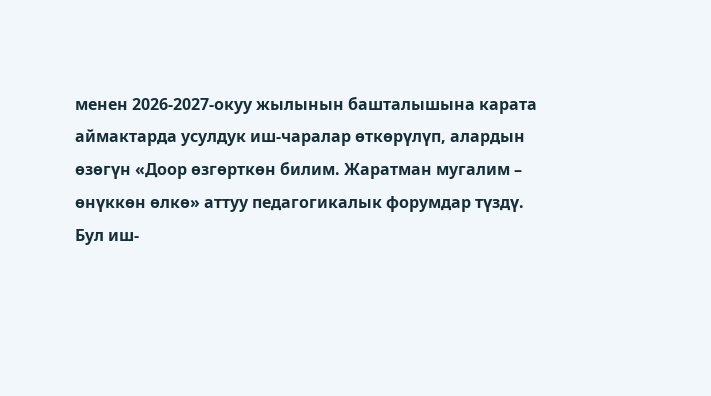менен 2026-2027-окуу жылынын башталышына карата аймактарда усулдук иш-чаралар өткөрүлүп, алардын өзөгүн «Доор өзгөрткөн билим. Жаратман мугалим – өнүккөн өлкө» аттуу педагогикалык форумдар түздү.
Бул иш-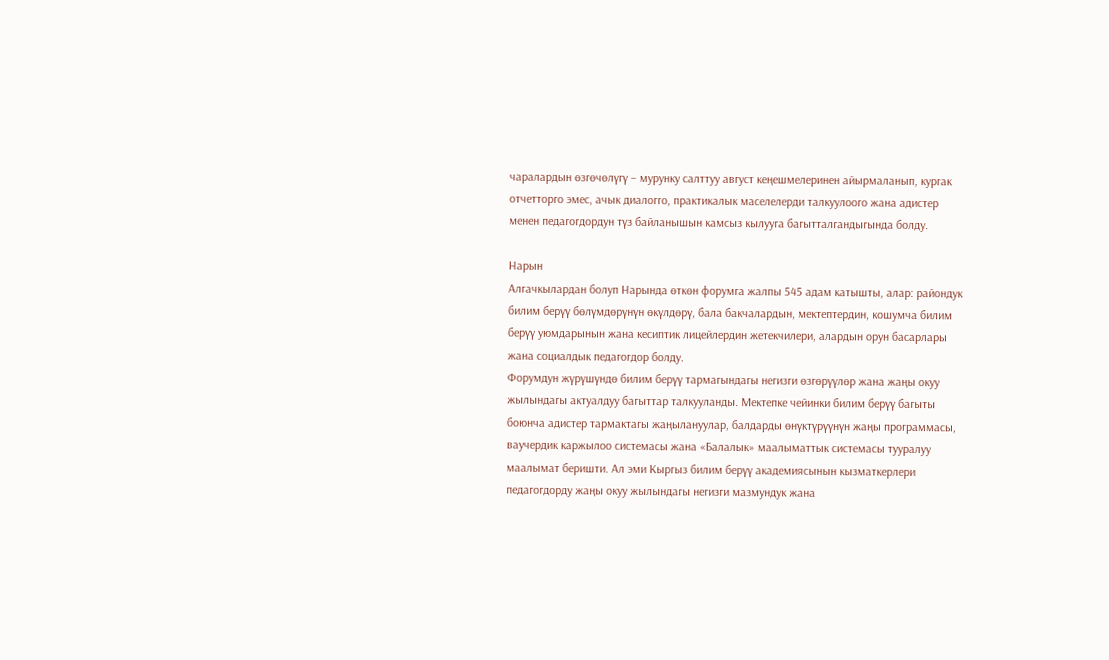чаралардын өзгөчөлүгү – мурунку салттуу август кеңешмелеринен айырмаланып, кургак отчетторго эмес, ачык диалогго, практикалык маселелерди талкуулоого жана адистер менен педагогдордун түз байланышын камсыз кылууга багытталгандыгында болду.

Нарын
Алгачкылардан болуп Нарында өткөн форумга жалпы 545 адам катышты, алар: райондук билим берүү бөлүмдөрүнүн өкүлдөрү, бала бакчалардын, мектептердин, кошумча билим берүү уюмдарынын жана кесиптик лицейлердин жетекчилери, алардын орун басарлары жана социалдык педагогдор болду.
Форумдун жүрүшүндө билим берүү тармагындагы негизги өзгөрүүлөр жана жаңы окуу жылындагы актуалдуу багыттар талкууланды. Мектепке чейинки билим берүү багыты боюнча адистер тармактагы жаңылануулар, балдарды өнүктүрүүнүн жаңы программасы, ваучердик каржылоо системасы жана «Балалык» маалыматтык системасы тууралуу маалымат беришти. Ал эми Кыргыз билим берүү академиясынын кызматкерлери педагогдорду жаңы окуу жылындагы негизги мазмундук жана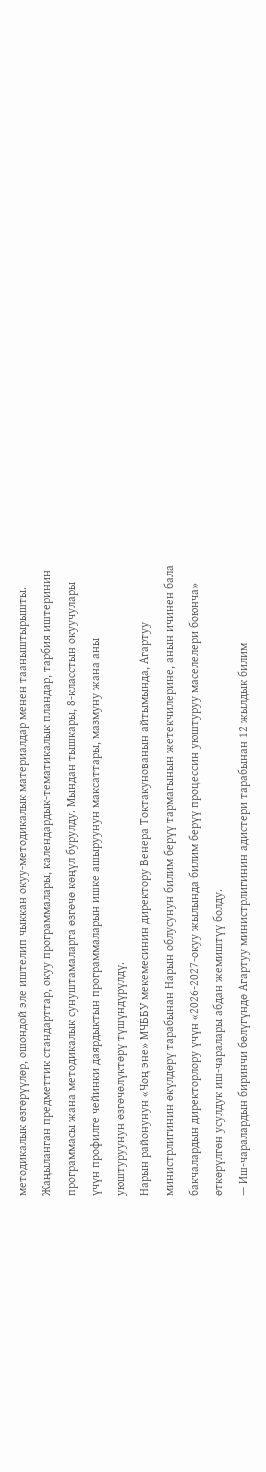методикалык өзгөрүүлөр, ошондой эле иштелип чыккан окуу-методикалык материалдар менен тааныштырышты. Жаңыланган предметтик стандарттар, окуу программалары, календардык-тематикалык пландар, тарбия иштеринин программасы жана методикалык сунуштамаларга өзгөчө көңүл бурулду. Мындан тышкары, 8-класстын окуучулары үчүн профилге чейинки даярдыктын программаларын ишке ашыруунун максаттары, мазмуну жана аны уюштуруунун өзгөчөлүктөрү түшүндүрүлдү.
Нарын районунун «Чоң эне» МЧББУ мекемесинин директору Венера Токтакунованын айтымында, Агартуу министрлигинин өкүлдөрү тарабынан Нарын облусунун билим берүү тармагынын жетекчилерине, анын ичинен бала бакчалардын директорлору үчүн «2026-2027-окуу жылында билим берүү процессин уюштуруу маселелери боюнча» өткөрүлгөн усулдук иш-чаралары абдан жемиштүү болду.
— Иш-чаралардын биринчи бөлүгүндө Агартуу министрлигинин адистери тарабынан 12 жылдык билим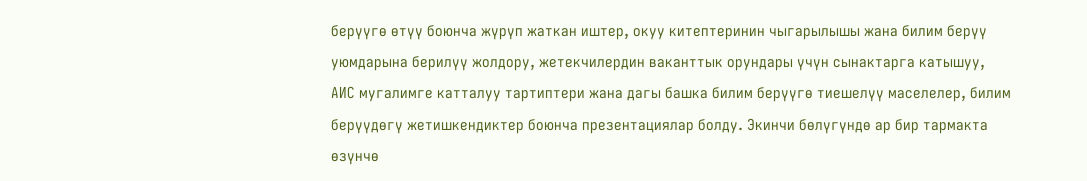берүүгө өтүү боюнча жүрүп жаткан иштер, окуу китептеринин чыгарылышы жана билим берүү уюмдарына берилүү жолдору, жетекчилердин ваканттык орундары үчүн сынактарга катышуу, АИС мугалимге катталуу тартиптери жана дагы башка билим берүүгө тиешелүү маселелер, билим берүүдөгү жетишкендиктер боюнча презентациялар болду. Экинчи бөлүгүндө ар бир тармакта өзүнчө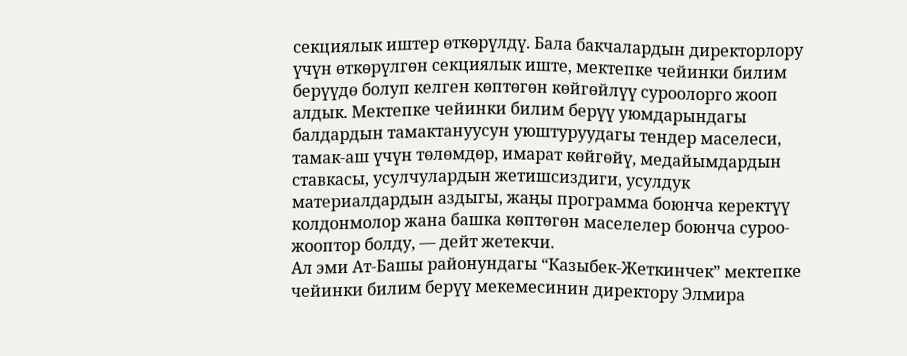секциялык иштер өткөрүлдү. Бала бакчалардын директорлору үчүн өткөрүлгөн секциялык иште, мектепке чейинки билим берүүдө болуп келген көптөгөн көйгөйлүү суроолорго жооп алдык. Мектепке чейинки билим берүү уюмдарындагы балдардын тамактануусун уюштуруудагы тендер маселеси, тамак-аш үчүн төлөмдөр, имарат көйгөйү, медайымдардын ставкасы, усулчулардын жетишсиздиги, усулдук материалдардын аздыгы, жаңы программа боюнча керектүү колдонмолор жана башка көптөгөн маселелер боюнча суроо-жооптор болду, — дейт жетекчи.
Ал эми Ат-Башы районундагы “Казыбек-Жеткинчек” мектепке чейинки билим берүү мекемесинин директору Элмира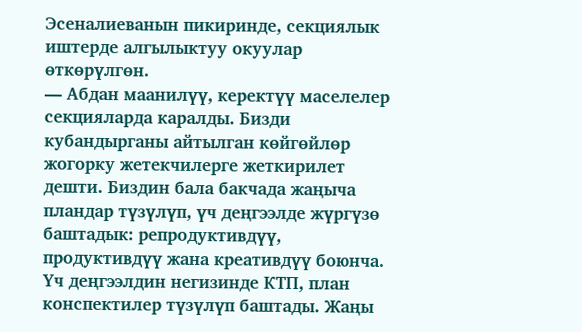Эсеналиеванын пикиринде, секциялык иштерде алгылыктуу окуулар өткөрүлгөн.
— Абдан маанилүү, керектүү маселелер секцияларда каралды. Бизди кубандырганы айтылган көйгөйлөр жогорку жетекчилерге жеткирилет дешти. Биздин бала бакчада жаңыча пландар түзүлүп, үч деңгээлде жүргүзө баштадык: репродуктивдүү, продуктивдүү жана креативдүү боюнча. Үч деңгээлдин негизинде КТП, план конспектилер түзүлүп баштады. Жаңы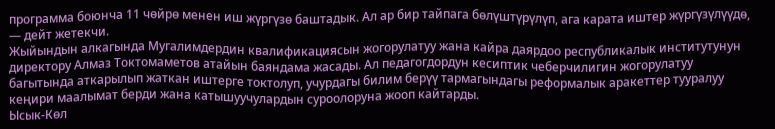программа боюнча 11 чөйрө менен иш жүргүзө баштадык. Ал ар бир тайпага бөлүштүрүлүп, ага карата иштер жүргүзүлүүдө, — дейт жетекчи.
Жыйындын алкагында Мугалимдердин квалификациясын жогорулатуу жана кайра даярдоо республикалык институтунун директору Алмаз Токтомаметов атайын баяндама жасады. Ал педагогдордун кесиптик чеберчилигин жогорулатуу багытында аткарылып жаткан иштерге токтолуп, учурдагы билим берүү тармагындагы реформалык аракеттер тууралуу кеңири маалымат берди жана катышуучулардын суроолоруна жооп кайтарды.
Ысык-Көл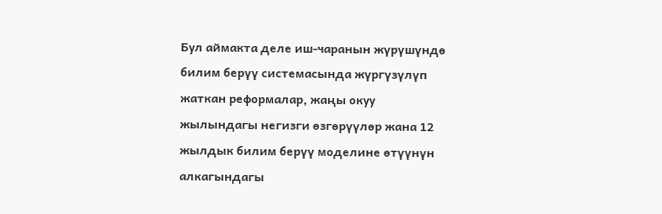Бул аймакта деле иш-чаранын жүрүшүндө билим берүү системасында жүргүзүлүп жаткан реформалар, жаңы окуу жылындагы негизги өзгөрүүлөр жана 12 жылдык билим берүү моделине өтүүнүн алкагындагы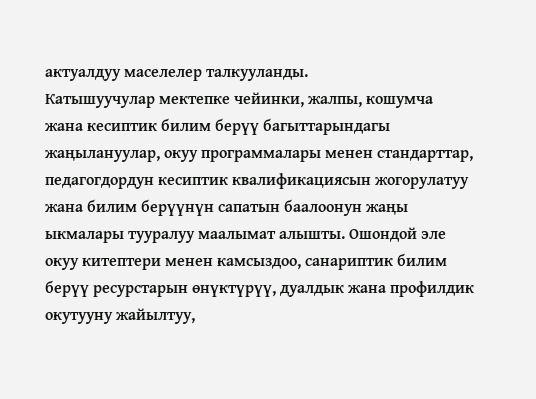актуалдуу маселелер талкууланды.
Катышуучулар мектепке чейинки, жалпы, кошумча жана кесиптик билим берүү багыттарындагы жаңылануулар, окуу программалары менен стандарттар, педагогдордун кесиптик квалификациясын жогорулатуу жана билим берүүнүн сапатын баалоонун жаңы ыкмалары тууралуу маалымат алышты. Ошондой эле окуу китептери менен камсыздоо, санариптик билим берүү ресурстарын өнүктүрүү, дуалдык жана профилдик окутууну жайылтуу,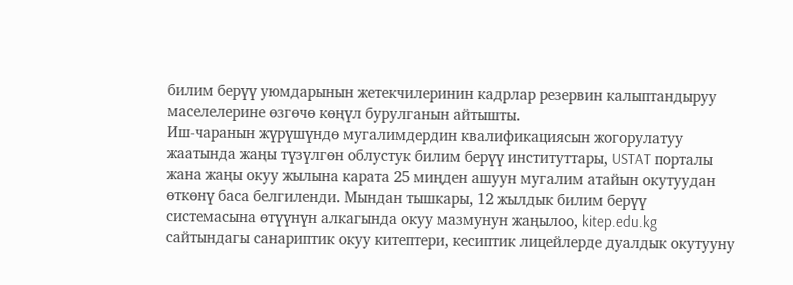билим берүү уюмдарынын жетекчилеринин кадрлар резервин калыптандыруу маселелерине өзгөчө көңүл бурулганын айтышты.
Иш-чаранын жүрүшүндө мугалимдердин квалификациясын жогорулатуу жаатында жаңы түзүлгөн облустук билим берүү институттары, USTAT порталы жана жаңы окуу жылына карата 25 миңден ашуун мугалим атайын окутуудан өткөнү баса белгиленди. Мындан тышкары, 12 жылдык билим берүү системасына өтүүнүн алкагында окуу мазмунун жаңылоо, kitep.edu.kg сайтындагы санариптик окуу китептери, кесиптик лицейлерде дуалдык окутууну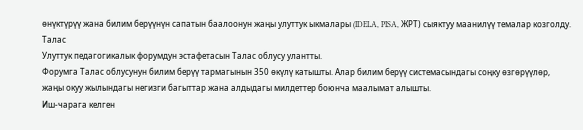өнүктүрүү жана билим берүүнүн сапатын баалоонун жаңы улуттук ыкмалары (IDELA, PISA, ЖРТ) сыяктуу маанилүү темалар козголду.
Талас
Улуттук педагогикалык форумдун эстафетасын Талас облусу улантты.
Форумга Талас облусунун билим берүү тармагынын 350 өкүлү катышты. Алар билим берүү системасындагы соңку өзгөрүүлөр, жаңы окуу жылындагы негизги багыттар жана алдыдагы милдеттер боюнча маалымат алышты.
Иш-чарага келген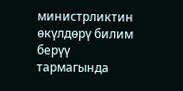министрликтин өкүлдөрү билим берүү тармагында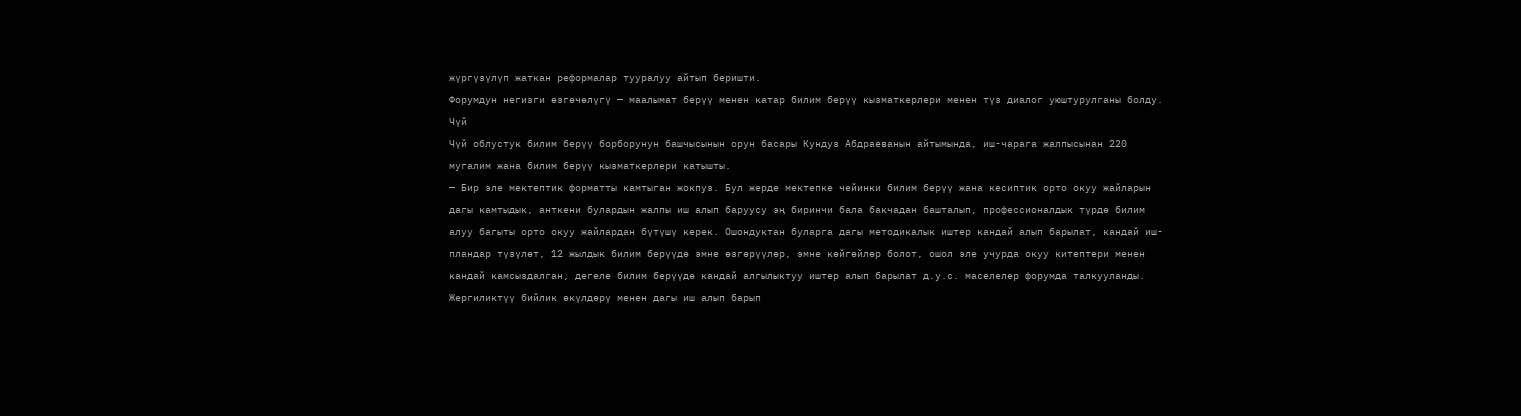жүргүзүлүп жаткан реформалар тууралуу айтып беришти.
Форумдун негизги өзгөчөлүгү — маалымат берүү менен катар билим берүү кызматкерлери менен түз диалог уюштурулганы болду.
Чүй
Чүй облустук билим берүү борборунун башчысынын орун басары Кундуз Абдраеванын айтымында, иш-чарага жалпысынан 220 мугалим жана билим берүү кызматкерлери катышты.
— Бир эле мектептик форматты камтыган жокпуз. Бул жерде мектепке чейинки билим берүү жана кесиптик орто окуу жайларын дагы камтыдык, анткени булардын жалпы иш алып баруусу эң биринчи бала бакчадан башталып, профессионалдык түрдө билим алуу багыты орто окуу жайлардан бүтүшү керек. Ошондуктан буларга дагы методикалык иштер кандай алып барылат, кандай иш-пландар түзүлөт, 12 жылдык билим берүүдө эмне өзгөрүүлөр, эмне көйгөйлөр болот, ошол эле учурда окуу китептери менен кандай камсыздалган, дегеле билим берүүдө кандай алгылыктуу иштер алып барылат д.у.с. маселелер форумда талкууланды. Жергиликтүү бийлик өкүлдөрү менен дагы иш алып барып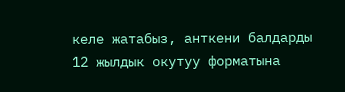келе жатабыз, анткени балдарды 12 жылдык окутуу форматына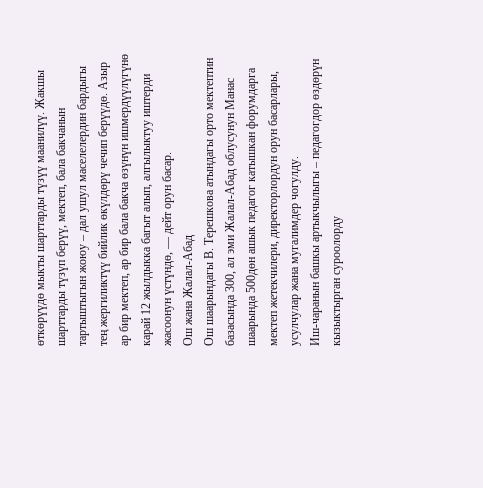өткөрүүдө мыкты шарттарды түзүү маанилүү. Жакшы шарттарды түзүп берүү, мектеп, бала бакчанын тартыштыгын жоюу – дал ушул маселелердин бардыгы тең жергиликтүү бийлик өкүлдөрү чечип берүүдө. Азыр ар бир мектеп, ар бир бала бакча өзүнүн ишмердүүлүгүнө карай 12 жылдыкка багыт алып, алгылыктуу иштерди жасоонун үстүндө, — дейт орун басар.
Ош жана Жалал-Абад
Ош шаарындагы В. Терешкова атындагы орто мектептин базасында 300, ал эми Жалал-Абад облусунун Манас шаарында 500дөн ашык педагог катышкан форумдарга мектеп жетекчилери, директорлордун орун басарлары, усулчулар жана мугалимдер чогулду.
Иш-чаранын башкы артыкчылыгы – педагогдор өздөрүн кызыктырган суроолорду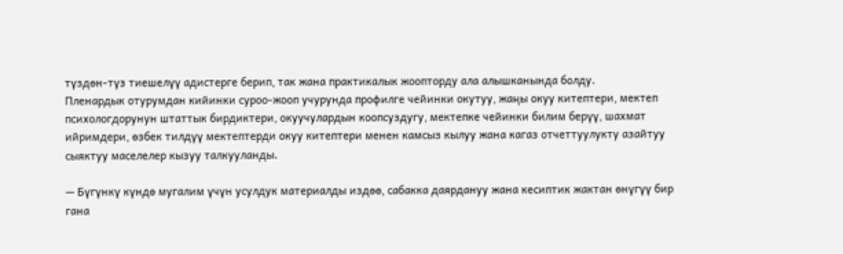түздөн-түз тиешелүү адистерге берип, так жана практикалык жоопторду ала алышканында болду.
Пленардык отурумдан кийинки суроо-жооп учурунда профилге чейинки окутуу, жаңы окуу китептери, мектеп психологдорунун штаттык бирдиктери, окуучулардын коопсуздугу, мектепке чейинки билим берүү, шахмат ийримдери, өзбек тилдүү мектептерди окуу китептери менен камсыз кылуу жана кагаз отчеттуулукту азайтуу сыяктуу маселелер кызуу талкууланды.

— Бүгүнкү күндө мугалим үчүн усулдук материалды издөө, сабакка даярдануу жана кесиптик жактан өнүгүү бир гана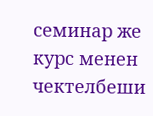семинар же курс менен чектелбеши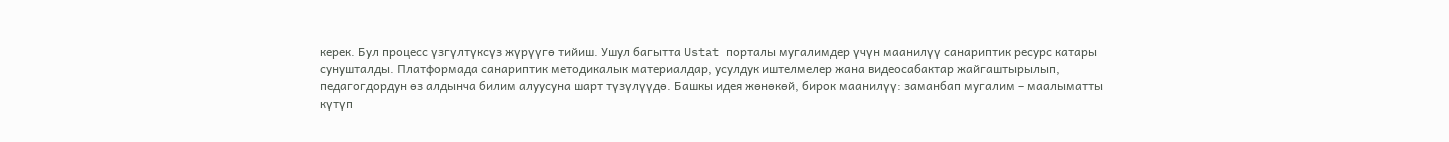керек. Бул процесс үзгүлтүксүз жүрүүгө тийиш. Ушул багытта Ustat порталы мугалимдер үчүн маанилүү санариптик ресурс катары сунушталды. Платформада санариптик методикалык материалдар, усулдук иштелмелер жана видеосабактар жайгаштырылып, педагогдордун өз алдынча билим алуусуна шарт түзүлүүдө. Башкы идея жөнөкөй, бирок маанилүү: заманбап мугалим – маалыматты күтүп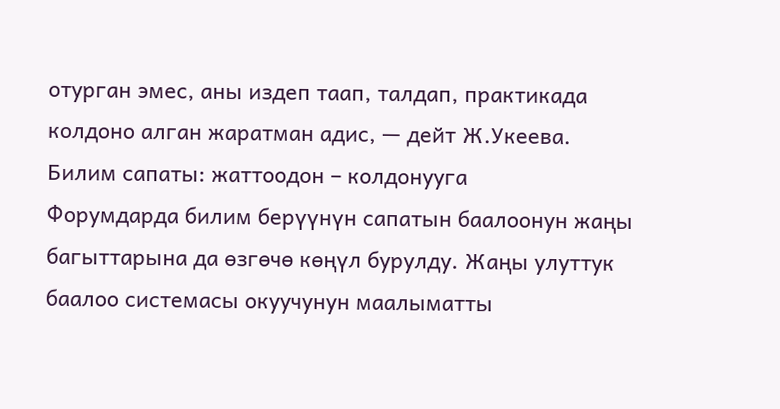отурган эмес, аны издеп таап, талдап, практикада колдоно алган жаратман адис, — дейт Ж.Укеева.
Билим сапаты: жаттоодон – колдонууга
Форумдарда билим берүүнүн сапатын баалоонун жаңы багыттарына да өзгөчө көңүл бурулду. Жаңы улуттук баалоо системасы окуучунун маалыматты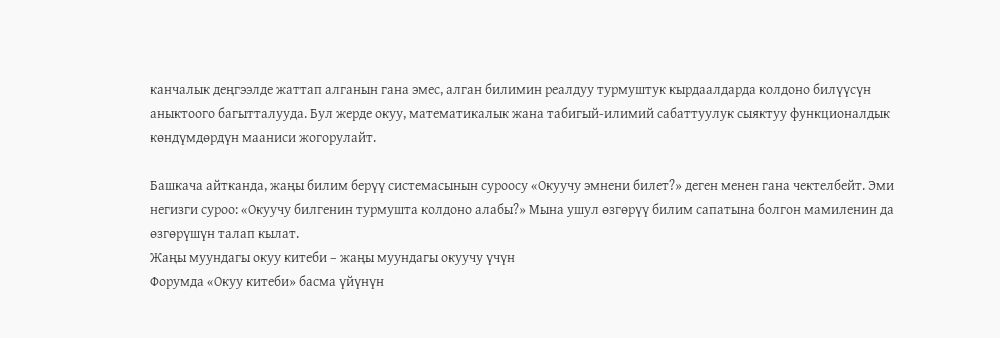канчалык деңгээлде жаттап алганын гана эмес, алган билимин реалдуу турмуштук кырдаалдарда колдоно билүүсүн аныктоого багытталууда. Бул жерде окуу, математикалык жана табигый-илимий сабаттуулук сыяктуу функционалдык көндүмдөрдүн мааниси жогорулайт.

Башкача айтканда, жаңы билим берүү системасынын суроосу «Окуучу эмнени билет?» деген менен гана чектелбейт. Эми негизги суроо: «Окуучу билгенин турмушта колдоно алабы?» Мына ушул өзгөрүү билим сапатына болгон мамиленин да өзгөрүшүн талап кылат.
Жаңы муундагы окуу китеби – жаңы муундагы окуучу үчүн
Форумда «Окуу китеби» басма үйүнүн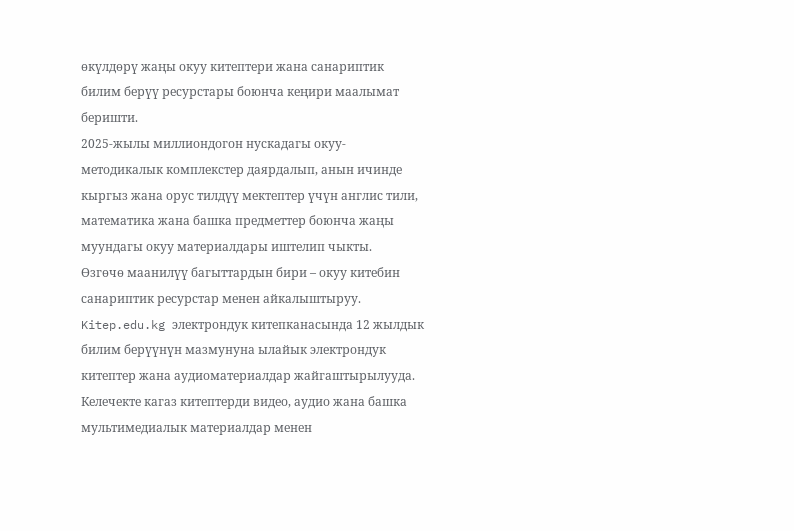өкүлдөрү жаңы окуу китептери жана санариптик билим берүү ресурстары боюнча кеңири маалымат беришти.
2025-жылы миллиондогон нускадагы окуу-методикалык комплекстер даярдалып, анын ичинде кыргыз жана орус тилдүү мектептер үчүн англис тили, математика жана башка предметтер боюнча жаңы муундагы окуу материалдары иштелип чыкты.
Өзгөчө маанилүү багыттардын бири – окуу китебин санариптик ресурстар менен айкалыштыруу. Kitep.edu.kg электрондук китепканасында 12 жылдык билим берүүнүн мазмунуна ылайык электрондук китептер жана аудиоматериалдар жайгаштырылууда. Келечекте кагаз китептерди видео, аудио жана башка мультимедиалык материалдар менен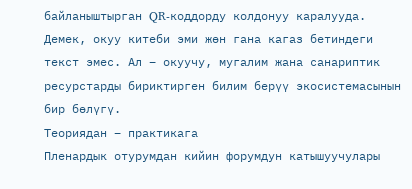байланыштырган QR-коддорду колдонуу каралууда. Демек, окуу китеби эми жөн гана кагаз бетиндеги текст эмес. Ал – окуучу, мугалим жана санариптик ресурстарды бириктирген билим берүү экосистемасынын бир бөлүгү.
Теориядан – практикага
Пленардык отурумдан кийин форумдун катышуучулары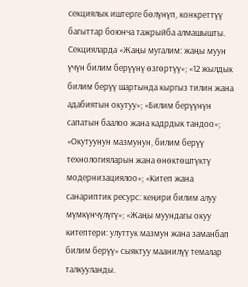секциялык иштерге бөлүнүп, конкреттүү багыттар боюнча тажрыйба алмашышты.
Секцияларда «Жаңы мугалим: жаңы муун үчүн билим берүүнү өзгөртүү»; «12 жылдык билим берүү шартында кыргыз тилин жана адабиятын окутуу»; «Билим берүүнүн сапатын баалоо жана кадрдык тандоо»; «Окутуунун мазмунун, билим берүү технологияларын жана өнөктөштүктү модернизациялоо»; «Китеп жана санариптик ресурс: кеңири билим алуу мүмкүнчүлүгү»; «Жаңы муундагы окуу китептери: улуттук мазмун жана заманбап билим берүү» сыяктуу маанилүү темалар талкууланды.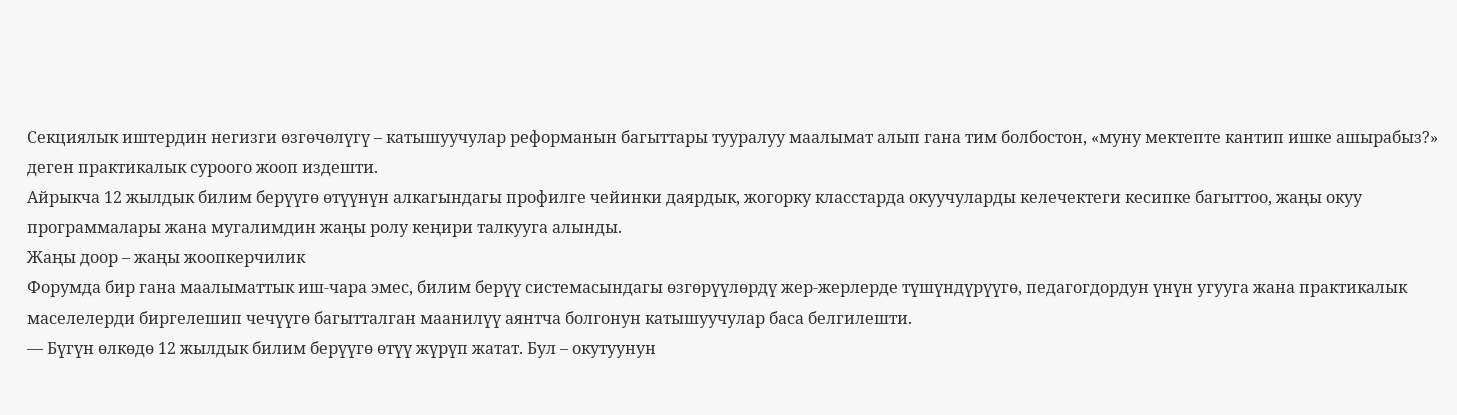Секциялык иштердин негизги өзгөчөлүгү – катышуучулар реформанын багыттары тууралуу маалымат алып гана тим болбостон, «муну мектепте кантип ишке ашырабыз?» деген практикалык суроого жооп издешти.
Айрыкча 12 жылдык билим берүүгө өтүүнүн алкагындагы профилге чейинки даярдык, жогорку класстарда окуучуларды келечектеги кесипке багыттоо, жаңы окуу программалары жана мугалимдин жаңы ролу кеңири талкууга алынды.
Жаңы доор – жаңы жоопкерчилик
Форумда бир гана маалыматтык иш-чара эмес, билим берүү системасындагы өзгөрүүлөрдү жер-жерлерде түшүндүрүүгө, педагогдордун үнүн угууга жана практикалык маселелерди биргелешип чечүүгө багытталган маанилүү аянтча болгонун катышуучулар баса белгилешти.
— Бүгүн өлкөдө 12 жылдык билим берүүгө өтүү жүрүп жатат. Бул – окутуунун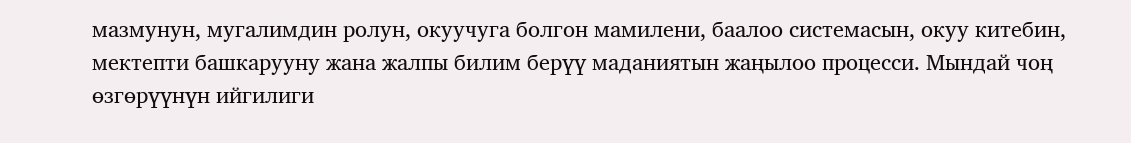мазмунун, мугалимдин ролун, окуучуга болгон мамилени, баалоо системасын, окуу китебин, мектепти башкарууну жана жалпы билим берүү маданиятын жаңылоо процесси. Мындай чоң өзгөрүүнүн ийгилиги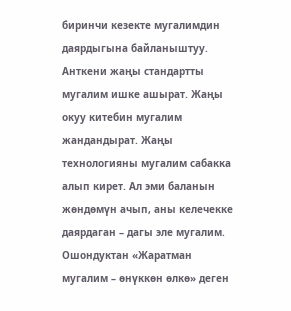биринчи кезекте мугалимдин даярдыгына байланыштуу. Анткени жаңы стандартты мугалим ишке ашырат. Жаңы окуу китебин мугалим жандандырат. Жаңы технологияны мугалим сабакка алып кирет. Ал эми баланын жөндөмүн ачып, аны келечекке даярдаган – дагы эле мугалим. Ошондуктан «Жаратман мугалим – өнүккөн өлкө» деген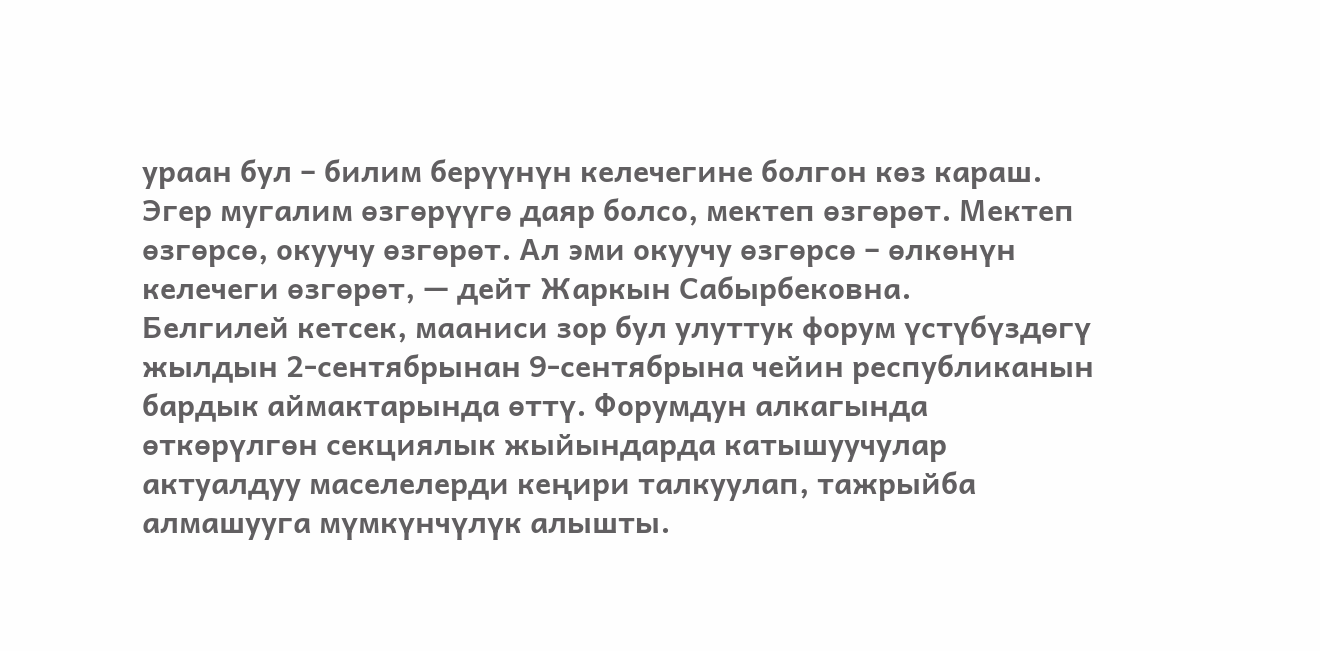ураан бул – билим берүүнүн келечегине болгон көз караш. Эгер мугалим өзгөрүүгө даяр болсо, мектеп өзгөрөт. Мектеп өзгөрсө, окуучу өзгөрөт. Ал эми окуучу өзгөрсө – өлкөнүн келечеги өзгөрөт, — дейт Жаркын Сабырбековна.
Белгилей кетсек, мааниси зор бул улуттук форум үстүбүздөгү жылдын 2-сентябрынан 9-сентябрына чейин республиканын бардык аймактарында өттү. Форумдун алкагында өткөрүлгөн секциялык жыйындарда катышуучулар актуалдуу маселелерди кеңири талкуулап, тажрыйба алмашууга мүмкүнчүлүк алышты.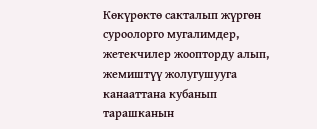Көкүрөктө сакталып жүргөн суроолорго мугалимдер, жетекчилер жоопторду алып, жемиштүү жолугушууга канааттана кубанып тарашканын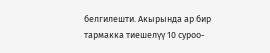белгилешти. Акырында ар бир тармакка тиешелүү 10 суроо-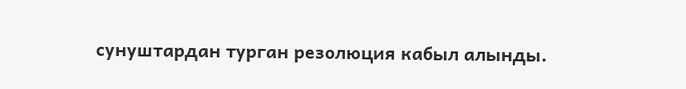сунуштардан турган резолюция кабыл алынды.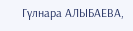Гүлнара АЛЫБАЕВА,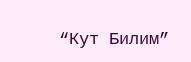“Кут Билим”